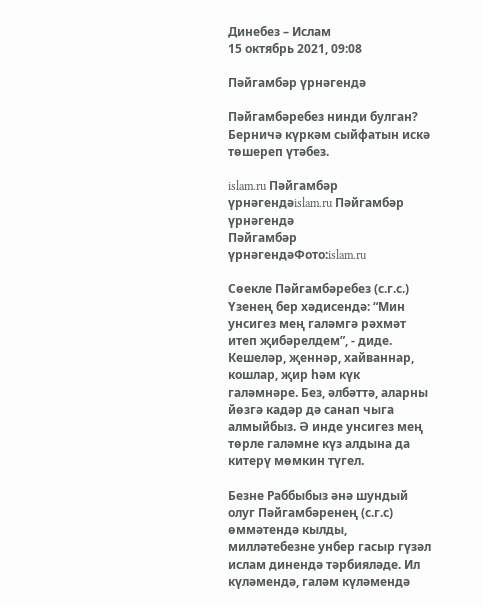Динебез – Ислам
15 октябрь 2021, 09:08

Пәйгамбәр үрнәгендә

Пәйгамбәребез нинди булган? Берничә күркәм сыйфатын искә төшереп үтәбез.

islam.ru Пәйгамбәр үрнәгендәislam.ru Пәйгамбәр үрнәгендә
Пәйгамбәр үрнәгендәФото:islam.ru

Сөекле Пәйгамбәребез (с.г.с.) Үзенең бер хәдисендә: “Мин унсигез мең галәмгә рәхмәт итеп җибәрелдем”, - диде. Кешеләр, җеннәр, хайваннар, кошлар, җир һәм күк галәмнәре. Без, әлбәттә, аларны йөзгә кадәр дә санап чыга алмыйбыз. Ә инде унсигез мең төрле галәмне күз алдына да китерү мөмкин түгел.

Безне Раббыбыз әнә шундый олуг Пәйгамбәренең (с.г.с) өммәтендә кылды, милләтебезне унбер гасыр гүзәл ислам динендә тәрбияләде. Ил күләмендә, галәм күләмендә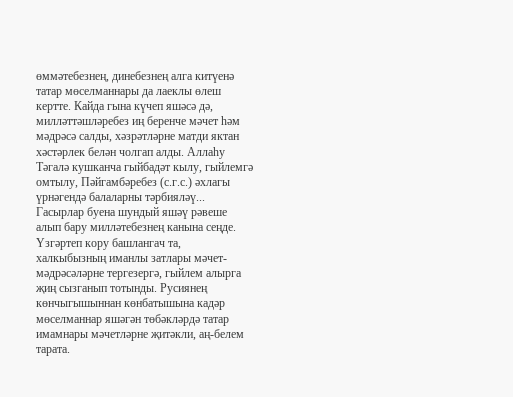өммәтебезнең, динебезнең алга китүенә татар мөселманнары да лаеклы өлеш кертте. Кайда гына күчеп яшәсә дә, милләттәшләребез иң беренче мәчет һәм мәдрәсә салды, хәзрәтләрне матди яктан хәстәрлек белән чолгап алды. Аллаһу Тәгалә кушканча гыйбадәт кылу, гыйлемгә омтылу, Пәйгамбәребез (с.г.с.) әхлагы үрнәгендә балаларны тәрбияләү... Гасырлар буена шундый яшәү рәвеше алып бару милләтебезнең канына сеңде. Үзгәртеп кору башлангач та, халкыбызның иманлы затлары мәчет-мәдрәсәләрне тергезергә, гыйлем алырга җиң сызганып тотынды. Русиянең көнчыгышыннан көнбатышына кадәр мөселманнар яшәгән төбәкләрдә татар имамнары мәчетләрне җитәкли, аң-белем тарата.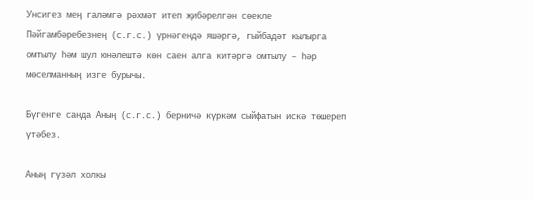Унсигез мең галәмгә рәхмәт итеп җибәрелгән сөекле Пәйгамбәребезнең (с.г.с.) үрнәгендә яшәргә, гыйбадәт кылырга омтылу һәм шул юнәлештә көн саен алга китәргә омтылу – һәр мөселманның изге бурычы.

Бүгенге санда Аның (с.г.с.) берничә күркәм сыйфатын искә төшереп үтәбез.

Аның гүзәл холкы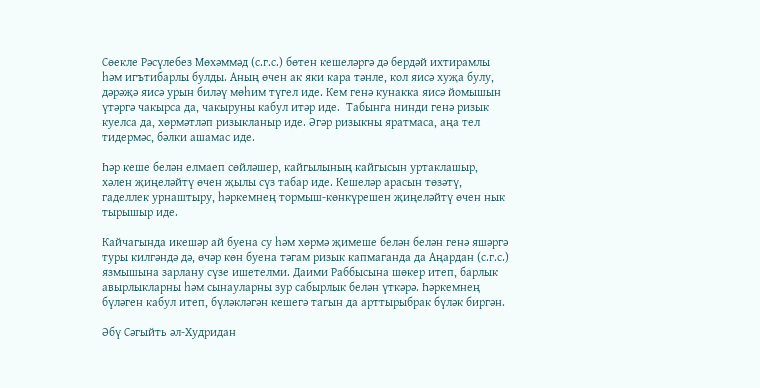Сөекле Рәсүлебез Мөхәммәд (с.г.с.) бөтен кешеләргә дә бердәй ихтирамлы һәм игътибарлы булды. Аның өчен ак яки кара тәнле, кол яисә хуҗа булу, дәрәҗә яисә урын биләү мөһим түгел иде. Кем генә кунакка яисә йомышын үтәргә чакырса да, чакыруны кабул итәр иде.  Табынга нинди генә ризык куелса да, хөрмәтләп ризыкланыр иде. Әгәр ризыкны яратмаса, аңа тел тидермәс, бәлки ашамас иде.

Һәр кеше белән елмаеп сөйләшер, кайгылының кайгысын уртаклашыр, хәлен җиңеләйтү өчен җылы сүз табар иде. Кешеләр арасын төзәтү, гаделлек урнаштыру, һәркемнең тормыш-көнкүрешен җиңеләйтү өчен нык тырышыр иде.

Кайчагында икешәр ай буена су һәм хөрмә җимеше белән белән генә яшәргә туры килгәндә дә, өчәр көн буена тәгам ризык капмаганда да Аңардан (с.г.с.) язмышына зарлану сүзе ишетелми. Даими Раббысына шөкер итеп, барлык авырлыкларны һәм сынауларны зур сабырлык белән үткәрә. Һәркемнең бүләген кабул итеп, бүләкләгән кешегә тагын да арттырыбрак бүләк биргән.

Әбү Сәгыйть әл-Худридан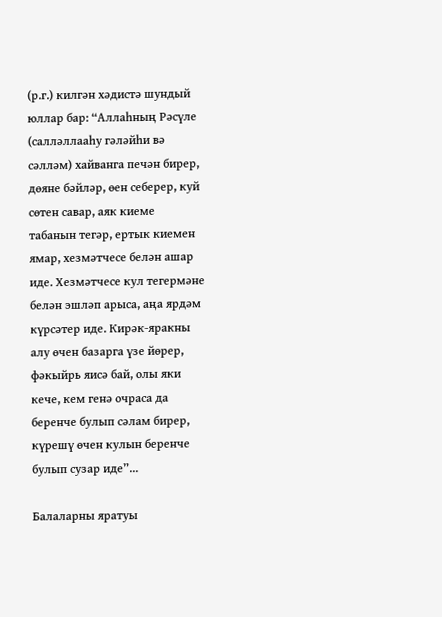(р.г.) килгән хәдистә шундый юллар бар: “Аллаһның Рәсүле (салләллааһу гәләйһи вә сәлләм) хайванга печән бирер, дөяне бәйләр, өен себерер, куй сөтен савар, аяк киеме табанын тегәр, ертык киемен ямар, хезмәтчесе белән ашар иде. Хезмәтчесе кул тегермәне белән эшләп арыса, аңа ярдәм күрсәтер иде. Кирәк-яракны алу өчен базарга үзе йөрер, фәкыйрь яисә бай, олы яки кече, кем генә очраса да беренче булып сәлам бирер, күрешү өчен кулын беренче булып сузар иде”...

Балаларны яратуы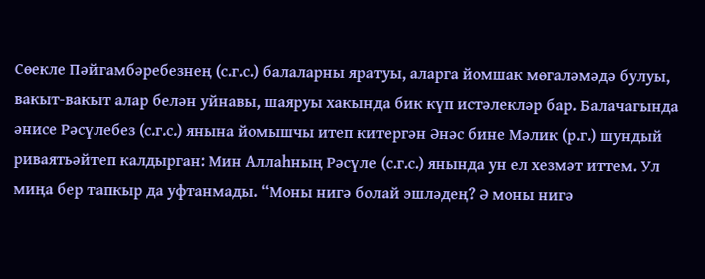Сөекле Пәйгамбәребезнең (с.г.с.) балаларны яратуы, аларга йомшак мөгаләмәдә булуы, вакыт-вакыт алар белән уйнавы, шаяруы хакында бик күп истәлекләр бар. Балачагында әнисе Рәсүлебез (с.г.с.) янына йомышчы итеп китергән Әнәс бине Мәлик (р.г.) шундый риваятьәйтеп калдырган: Мин Аллаһның Рәсүле (с.г.с.) янында ун ел хезмәт иттем. Ул миңа бер тапкыр да уфтанмады. “Моны нигә болай эшләдең? Ә моны нигә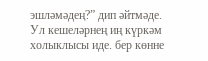эшләмәдең?” дип әйтмәде. Ул кешеләрнең иң күркәм холыклысы иде. бер көнне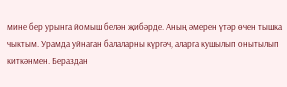мине бер урынга йомыш белән җибәрде. Аның әмерен үтәр өчен тышка чыктым. Урамда уйнаган балаларны күргәч, аларга кушылып онытылып киткәнмен. Бераздан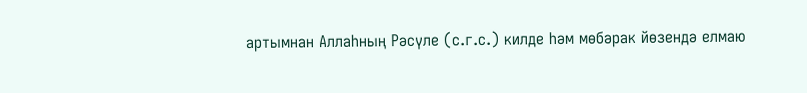артымнан Аллаһның Рәсүле (с.г.с.) килде һәм мөбәрак йөзендә елмаю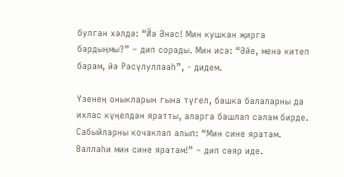булган хәлдә: “Йә Әнәс! Мин кушкан җиргә бардыңмы?” – дип сорады. Мин исә: “Әйе, менә китеп барам, йә Рәсүлуллааһ”, - дидем.

Үзенең оныкларын гына түгел, башка балаларны да ихлас күңелдән яратты, аларга башлап сәлам бирде. Сабыйларны кочаклап алып: “Мин сине яратам. Валлаһи мин сине яратам!” – дип сөяр иде.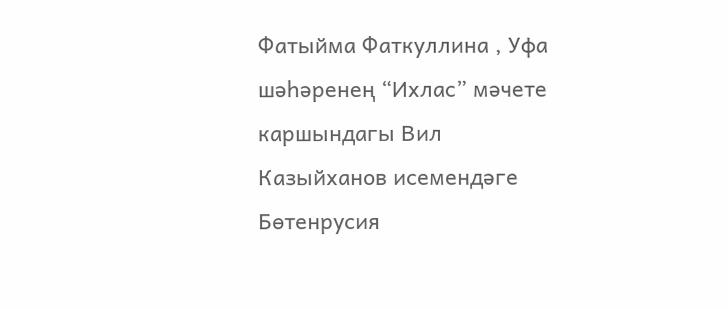Фатыйма Фаткуллина , Уфа шәһәренең “Ихлас” мәчете каршындагы Вил Казыйханов исемендәге Бөтенрусия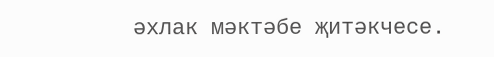әхлак мәктәбе җитәкчесе.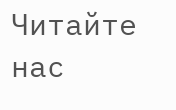Читайте нас